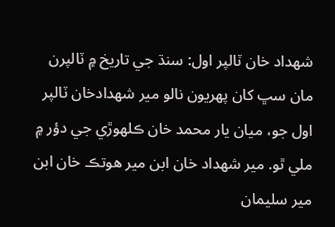شھداد خان ٽالپر اول: سنڌ جي تاريخ ۾ ٽالپرن مان سڀ کان پهريون نالو مير شهدادخان ٽالپر اول جو، ميان يار محمد خان ڪلهوڙي جي دؤر ۾ ملي ٿو. مير شھداد خان ابن مير هوتڪ خان ابن مير سليمان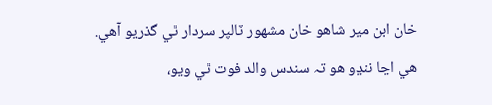خان ابن مير شاهو خان مشھور ٽالپر سردار ٿي گذريو آهي. هي اڃا ننڍو هو تہ سندس والد فوت ٿي ويو،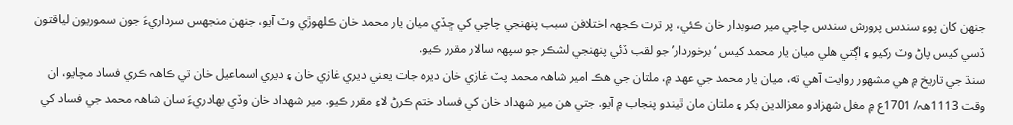جنهن کان پوءِ سندس پرورش سندس چاچي مير صوبدار خان ڪئي، پر ترت ڪجهہ اختلافن سبب پنھنجي چاچي کي ڇڏي ميان يار محمد خان ڪلهوڙي وٽ آيو، جنهن منجهس سرداريءَ جون سموريون لياقتون ڏسي کيس پاڻ وٽ رکيو ۽ اڳتي هلي ميان يار محمد کيس ‘برخوردار’ جو لقب ڏئي پنھنجي لشڪر جو سپھہ سالار مقرر ڪيو.
سنڌ جي تاريخ ۾ هي مشھور روايت آهي ته، ميان يار محمد جي عھد ۾، ملتان جي هڪ امير شاھہ محمد پٽ غازي خان ديره جات يعني ديري غازي خان ۽ ديري اسماعيل خان تي ڪاھہ ڪري فساد مچايو، ان وقت 1113ھہ/ 1701ع ۾ مغل شھزادو معزالدين بکر ۽ ملتان مان ٿيندو پنجاب ۾ آيو. جتي هن مير شھداد خان کي فساد ختم ڪرڻ لاءِ مقرر ڪيو. مير شھداد خان وڏي بهادريءَ سان شاھہ محمد جي فساد کي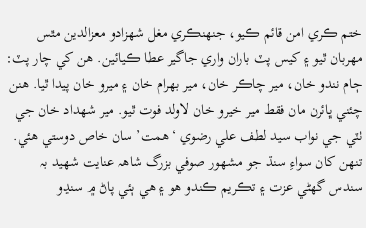ختم ڪري امن قائم ڪيو، جنهنڪري مغل شھزادو معزالدين مٿس مهربان ٿيو ۽ کيس پٽ باران واري جاگير عطا ڪيائين. هن کي چار پٽ: ڄام نندو خان، مير چاڪر خان، مير بھرام خان ۽ ميرو خان پيدا ٿيا. هنن چئني ڀائرن مان فقط مير خيرو خان لاولد فوت ٿيو. مير شھداد خان جي ٺٽي جي نواب سيد لطف علي رضوي ‘همت’ سان خاص دوستي هئي. تنهن کان سواءِ سنڌ جو مشھور صوفي بزرگ شاھہ عنايت شھيد بہ سندس گهڻي عزت ۽ تڪريم ڪندو هو ۽ هي ٻئي پاڻ ۾ سنڍو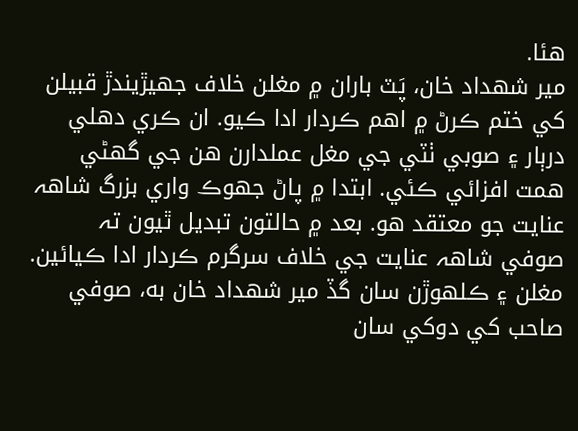هئا.
مير شھداد خان، پَٽ باران ۾ مغلن خلاف جهيڙيندڙ قبيلن کي ختم ڪرڻ ۾ اهم ڪردار ادا ڪيو. ان ڪري دهلي درٻار ۽ صوبي ٺٽي جي مغل عملدارن هن جي گهڻي همت افزائي ڪئي. ابتدا ۾ پاڻ جهوڪ واري بزرگ شاھہ عنايت جو معتقد هو. بعد ۾ حالتون تبديل ٿيون تہ صوفي شاھہ عنايت جي خلاف سرگرم ڪردار ادا ڪيائين. مغلن ۽ ڪلهوڙن سان گڏ مير شھداد خان به، صوفي صاحب کي دوکي سان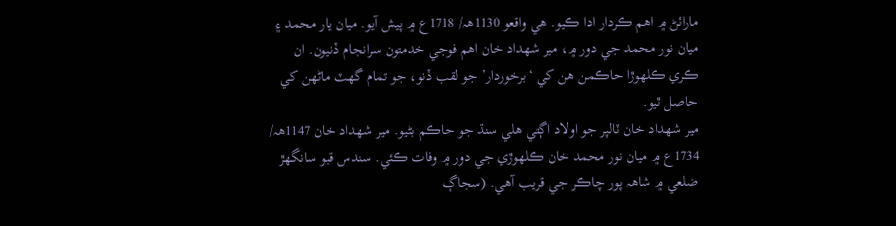مارائڻ ۾ اهم ڪردار ادا ڪيو. هي واقعو 1130ھہ/ 1718ع ۾ پيش آيو. ميان يار محمد ۽ ميان نور محمد جي دور ۾، مير شھداد خان اهم فوجي خدمتون سرانجام ڏنيون. ان ڪري ڪلهوڙا حاڪمن هن کي ‘برخوردار’ جو لقب ڏنو، جو تمام گهٽ ماڻهن کي حاصل ٿيو.
مير شھداد خان ٽالپر جو اولاد اڳتي هلي سنڌ جو حاڪم بڻيو. مير شھداد خان 1147ھہ/ 1734ع ۾ ميان نور محمد خان ڪلهوڙي جي دور ۾ وفات ڪئي. سندس قبو سانگهڙ ضلعي ۾ شاھہ پور چاڪر جي قريب آهي. (سجاڳ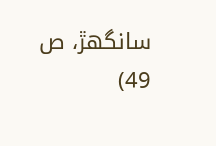سانگهڙ، ص 49)